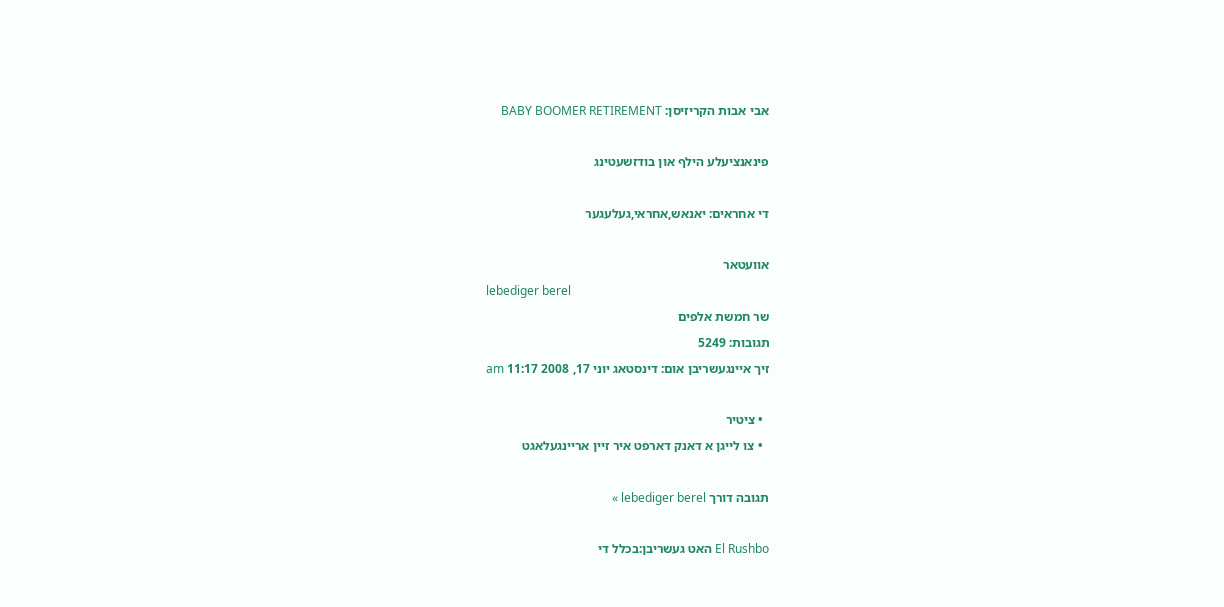אבי אבות הקריזיסן: BABY BOOMER RETIREMENT

פינאנציעלע הילף און בודזשעטינג

די אחראים: יאנאש,אחראי,געלעגער

אוועטאר
lebediger berel
שר חמשת אלפים
תגובות: 5249
זיך איינגעשריבן אום: דינסטאג יוני 17, 2008 11:17 am

  • ציטיר
  • צו לייגן א דאנק דארפט איר זיין אריינגעלאגט

תגובה דורך lebediger berel »

El Rushbo האט געשריבן:בכלל די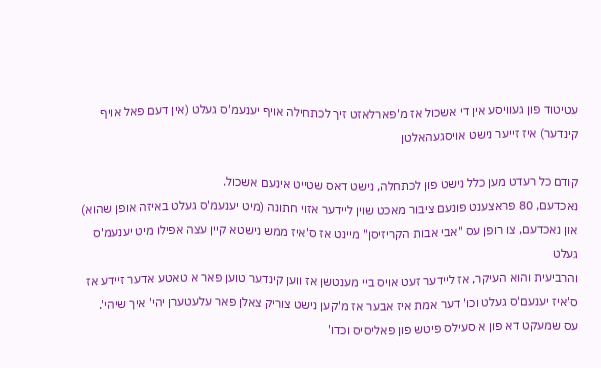עטיטוד פון געוויסע אין די אשכול אז מ'פארלאזט זיך לכתחילה אויף יענעמ'ס געלט (אין דעם פאל אויף קינדער) איז זייער נישט אויסגעהאלטן

קודם כל רעדט מען כלל נישט פון לכתחלה, נישט דאס שטייט אינעם אשכול.
נאכדעם, 80 פראצענט פונעם ציבור מאכט שוין ליידער אזוי חתונה (מיט יענעמ'ס געלט באיזה אופן שהוא)
און נאכדעם, צו רופן עס "אבי אבות הקריזיסן" מיינט אז ס'איז ממש נישטא קיין עצה אפילו מיט יענעמ'ס געלט
והרביעית והוא העיקר, אז ליידער זעט אויס ביי מענטשן אז ווען קינדער טוען פאר א טאטע אדער זיידע אז ס'איז יענעם'ס געלט וכו' דער אמת איז אבער אז מ'קען נישט צוריק צאלן פאר עלעטערן יהי' איך שיהי'.
עס שמעקט דא פון א סעילס פיטש פון פאליסיס וכדו'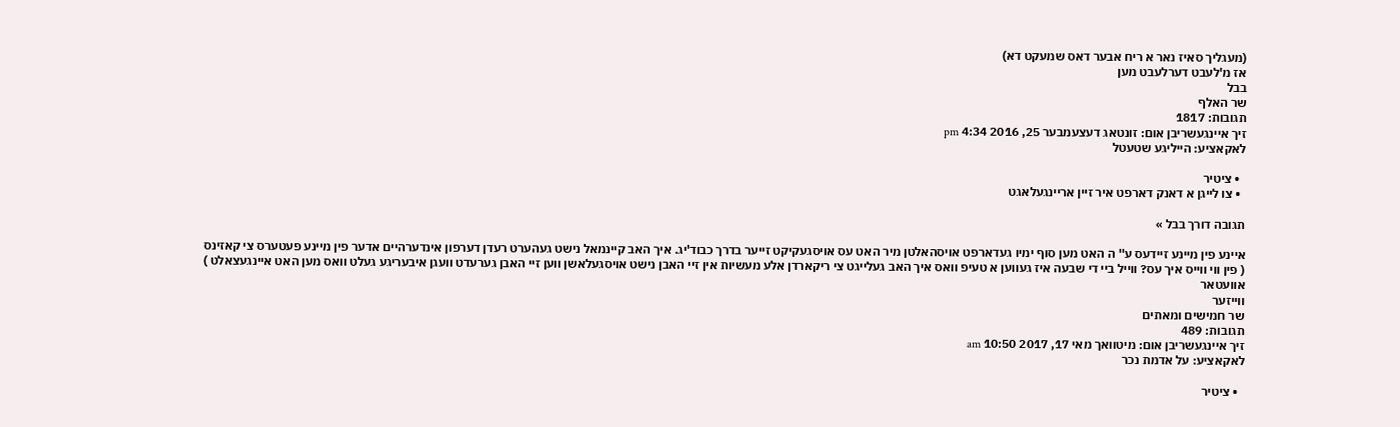(מעגליך סאיז נאר א ריח אבער דאס שמעקט דא)
אז מ'לעבט דערלעבט מען
בבל
שר האלף
תגובות: 1817
זיך איינגעשריבן אום: זונטאג דעצעמבער 25, 2016 4:34 pm
לאקאציע: הייליגע שטעטל

  • ציטיר
  • צו לייגן א דאנק דארפט איר זיין אריינגעלאגט

תגובה דורך בבל »

איינע פין מיינע זיידעס ע'' ה האט מען סוף ימיו געדארפט אויסהאלטן מיר האט עס אויסגעקיקט זייער בדרך כבוד'יג. איך האב קיינמאל נישט געהערט רעדן דערפון אינדערהיים אדער פין מיינע פעטערס צי קאזינס
( פין ווי ווייס איך עס? ווייל ביי די שבעה איז געווען א טעיפ וואס איך האב געלייגט צי ריקארדן אלע מעשיות אין זיי האבן נישט אויסגעלאשן ווען זיי האבן גערעדט וועגן איבעריגע געלט וואס מען האט איינגעצאלט )
אוועטאר
ווייזער
שר חמישים ומאתים
תגובות: 489
זיך איינגעשריבן אום: מיטוואך מאי 17, 2017 10:50 am
לאקאציע: על אדמת נכר

  • ציטיר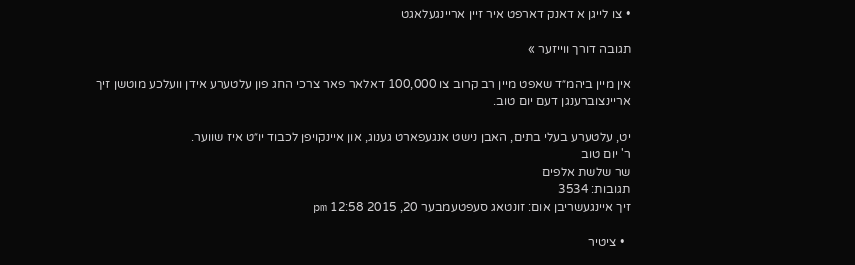• צו לייגן א דאנק דארפט איר זיין אריינגעלאגט

תגובה דורך ווייזער »

אין מיין ביהמ״ד שאפט מיין רב קרוב צו 100,000 דאלאר פאר צרכי החג פון עלטערע אידן וועלכע מוטשן זיך אריינצוברענגן דעם יום טוב.

יט, עלטערע בעלי בתים, האבן נישט אנגעפארט גענוג, און איינקויפן לכבוד יו״ט איז שווער.
ר' יום טוב
שר שלשת אלפים
תגובות: 3534
זיך איינגעשריבן אום: זונטאג סעפטעמבער 20, 2015 12:58 pm

  • ציטיר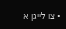• צו לייגן א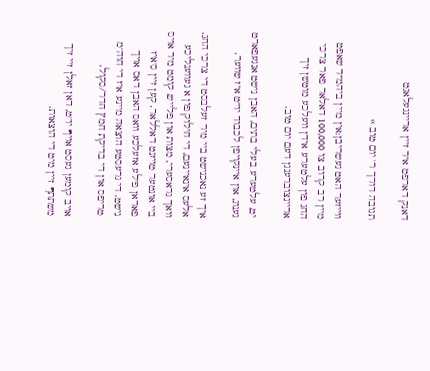דאנק דארפט איר זיין אריינגעלאגט

תגובה דורך ר' יום טוב »

ווייזער האט געשריבן:אין מיין ביהמ״ד שאפט מיין רב קרוב צו 100,000 דאלאר פאר צרכי החג פון עלטערע אידן וועלכע מוטשן זיך אריינצוברענגן דעם יום טוב.

יט, עלטערע בעלי בתים, האבן נישט אנגעפארט גענוג, און איינקויפן לכבוד יו״ט איז שווער.

איך זע נאכנישט ביי מיר זעלבסט די צרכי החג. אלעס אינאיינעם, די חילוק פון א געווענליכע וואך גראסערי, מצות און פלייש, קומט מיר אויס ביי אונטער טויזנט דאללאר. קען זיין ס'איז פאראן פילע אזעלכע וואס האבן דאס אויך נישט. די גרעסטע הוצאה מיינע איז די חוה"מ טריפס און די בדיקת חמץ חדר/סקול.

אויב קומען געסט אויף יו"ט, דאן זאלן זיי זיך משתתף זיין מיט די הוצאות.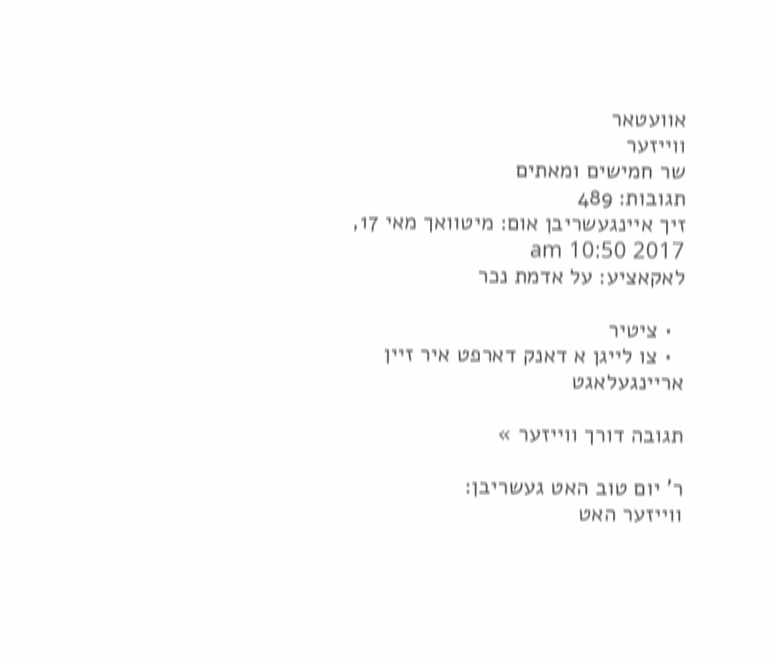אוועטאר
ווייזער
שר חמישים ומאתים
תגובות: 489
זיך איינגעשריבן אום: מיטוואך מאי 17, 2017 10:50 am
לאקאציע: על אדמת נכר

  • ציטיר
  • צו לייגן א דאנק דארפט איר זיין אריינגעלאגט

תגובה דורך ווייזער »

ר' יום טוב האט געשריבן:
ווייזער האט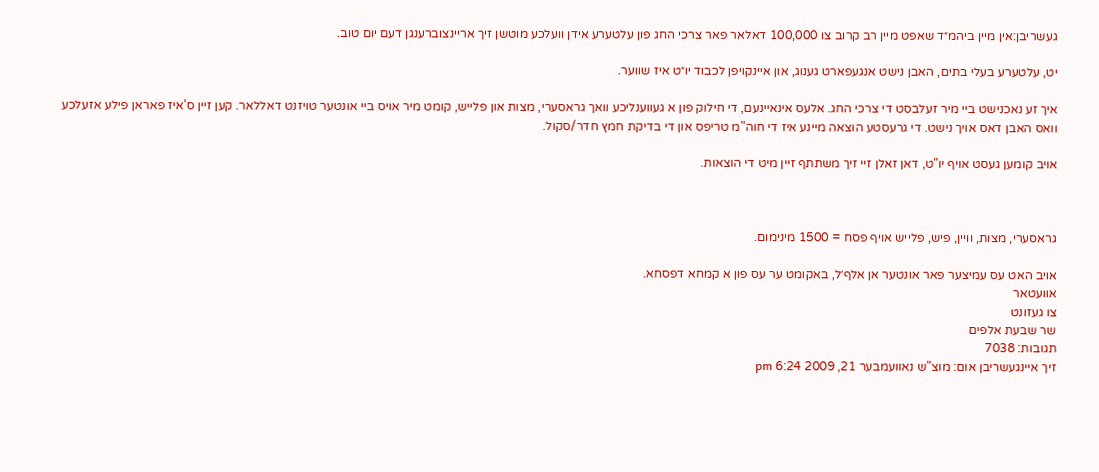געשריבן:אין מיין ביהמ״ד שאפט מיין רב קרוב צו 100,000 דאלאר פאר צרכי החג פון עלטערע אידן וועלכע מוטשן זיך אריינצוברענגן דעם יום טוב.

יט, עלטערע בעלי בתים, האבן נישט אנגעפארט גענוג, און איינקויפן לכבוד יו״ט איז שווער.

איך זע נאכנישט ביי מיר זעלבסט די צרכי החג. אלעס אינאיינעם, די חילוק פון א געווענליכע וואך גראסערי, מצות און פלייש, קומט מיר אויס ביי אונטער טויזנט דאללאר. קען זיין ס'איז פאראן פילע אזעלכע וואס האבן דאס אויך נישט. די גרעסטע הוצאה מיינע איז די חוה"מ טריפס און די בדיקת חמץ חדר/סקול.

אויב קומען געסט אויף יו"ט, דאן זאלן זיי זיך משתתף זיין מיט די הוצאות.



גראסערי, מצות, וויין, פיש, פלייש אויף פסח = 1500 מינימום.

אויב האט עס עמיצער פאר אונטער אן אלף׳ל, באקומט ער עס פון א קמחא דפסחא.
אוועטאר
צו געזונט
שר שבעת אלפים
תגובות: 7038
זיך איינגעשריבן אום: מוצ"ש נאוועמבער 21, 2009 6:24 pm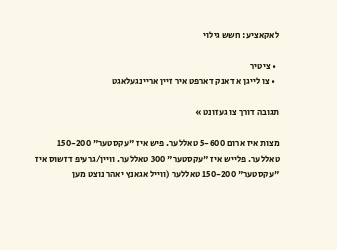לאקאציע: חשש גילוי

  • ציטיר
  • צו לייגן א דאנק דארפט איר זיין אריינגעלאגט

תגובה דורך צו געזונט »

מצות איז ארום 5-600 טאללער. פיש איז "עקסטער" 150-200 טאללער. פלייש איז "עקסטער" 300 טאללער. וויין/גרעיפ דזשוס איז "עקסטער" 150-200 טאללער (ווייל אגאנץ יאהר נוצט מען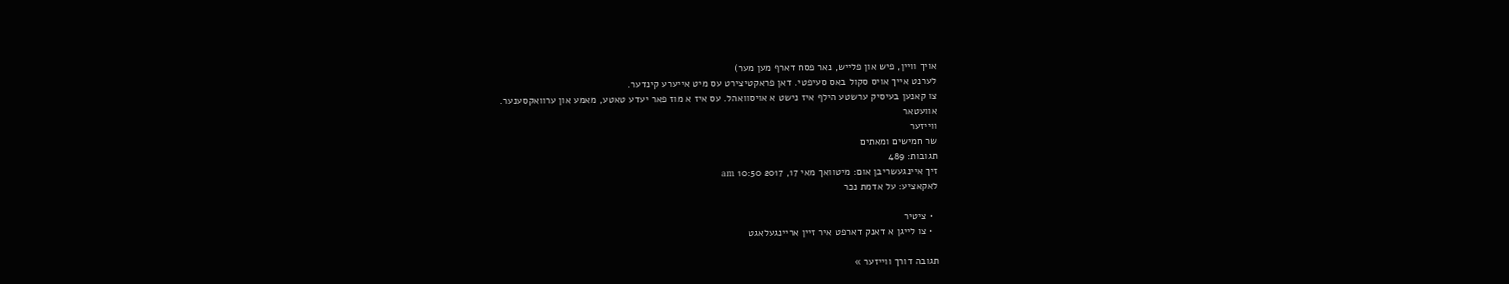אויך וויין, פיש און פלייש, נאר פסח דארף מען מער)
לערנט אייך אויס סקול באס סעיפטי. דאן פראקטיצירט עס מיט אייערע קינדער.
צו קאנען בעיסיק ערשטע הילף איז נישט א אויסוואהל. עס איז א מוז פאר יעדע טאטע, מאמע און ערוואקסענער.
אוועטאר
ווייזער
שר חמישים ומאתים
תגובות: 489
זיך איינגעשריבן אום: מיטוואך מאי 17, 2017 10:50 am
לאקאציע: על אדמת נכר

  • ציטיר
  • צו לייגן א דאנק דארפט איר זיין אריינגעלאגט

תגובה דורך ווייזער »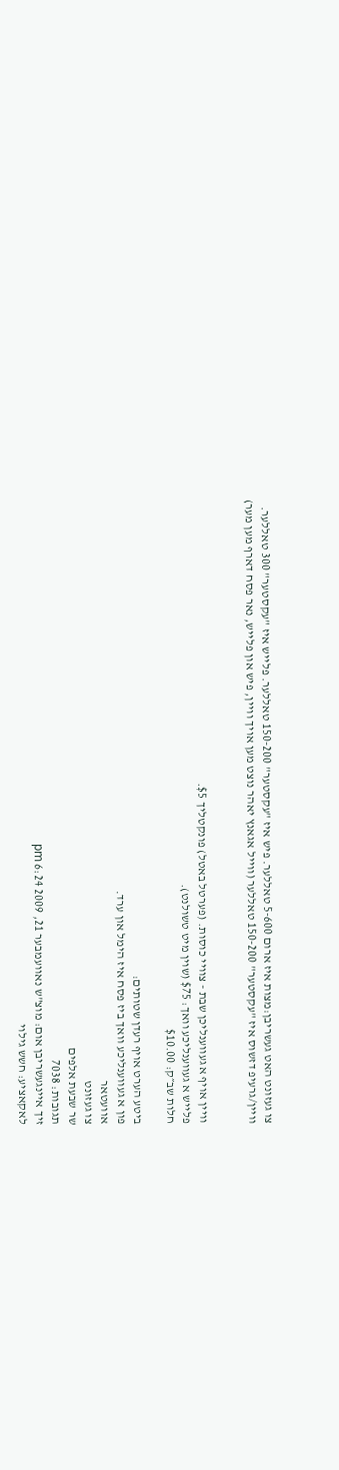צו געזונט האט געשריבן:מצות איז ארום 5-600 טאללער. פיש איז "עקסטער" 150-200 טאללער. פלייש איז "עקסטער" 300 טאללער. וויין/גרעיפ דזשוס איז "עקסטער" 150-200 טאללער (ווייל אגאנץ יאהר נוצט מען אויך וויין, פיש און פלייש, נאר פסח דארף מען מער)


וויין אויף א געווענליכן שבת - צוויי כוסות. (פערטל באטל) פונקטליך $5.
פלייש א געווענליכע וואך: $75 (שוין מיט טשולנט).
חלות שב״ק: $10.00

ביטע הערט אויף רעדן שטותים:
פון א געווענליכע וואך ביז פסח איז הימל און ערד.
אוועטאר
צו געזונט
שר שבעת אלפים
תגובות: 7038
זיך איינגעשריבן אום: מוצ"ש נאוועמבער 21, 2009 6:24 pm
לאקאציע: חשש גילוי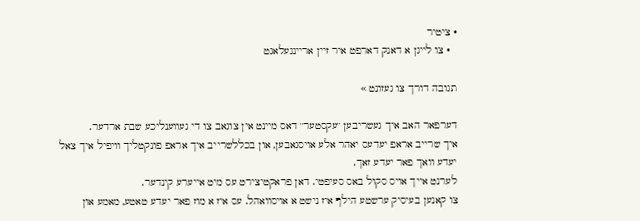• ציטיר
  • צו לייגן א דאנק דארפט איר זיין אריינגעלאגט

תגובה דורך צו געזונט »

דערפאר האב איך געשריבען "עקסטער" דאס מיינט אין צוגאב צו די געווענליכע שבת ארדער.
איך שרייב אראפ יעדעס יאהר אלע אויסגאבען, און בכללשרייב איך אראפ פונקטליך וויפיל איך צאל יעדע וואך פאר יעדע זאך.
לערנט אייך אויס סקול באס סעיפטי. דאן פראקטיצירט עס מיט אייערע קינדער.
צו קאנען בעיסיק ערשטע הילף איז נישט א אויסוואהל. עס איז א מוז פאר יעדע טאטע, מאמע און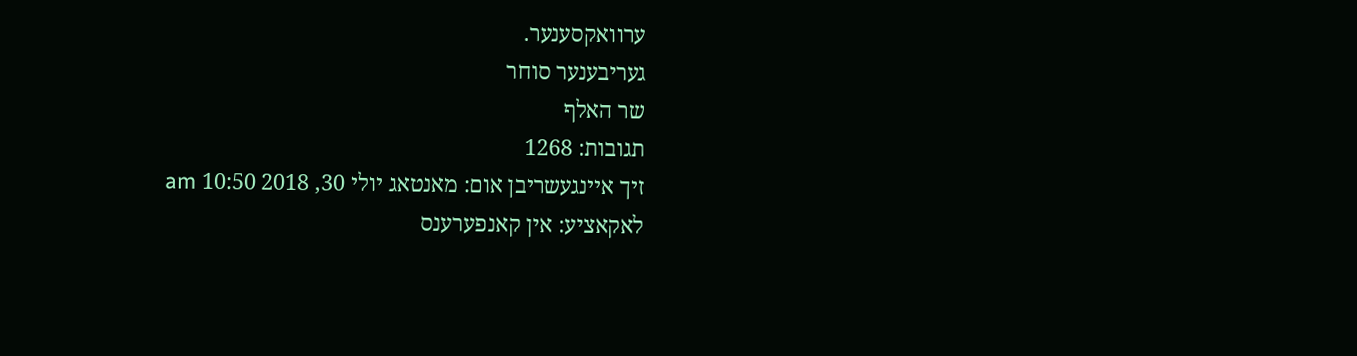ערוואקסענער.
געריבענער סוחר
שר האלף
תגובות: 1268
זיך איינגעשריבן אום: מאנטאג יולי 30, 2018 10:50 am
לאקאציע: אין קאנפערענס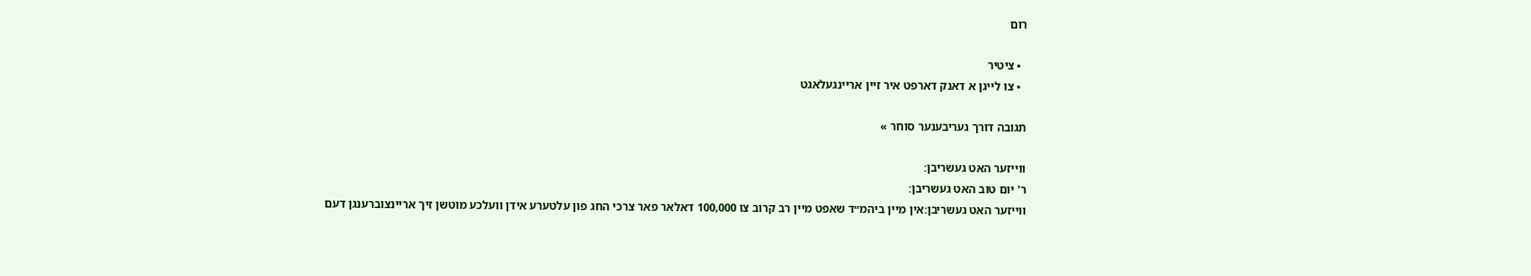רום

  • ציטיר
  • צו לייגן א דאנק דארפט איר זיין אריינגעלאגט

תגובה דורך געריבענער סוחר »

ווייזער האט געשריבן:
ר' יום טוב האט געשריבן:
ווייזער האט געשריבן:אין מיין ביהמ״ד שאפט מיין רב קרוב צו 100,000 דאלאר פאר צרכי החג פון עלטערע אידן וועלכע מוטשן זיך אריינצוברענגן דעם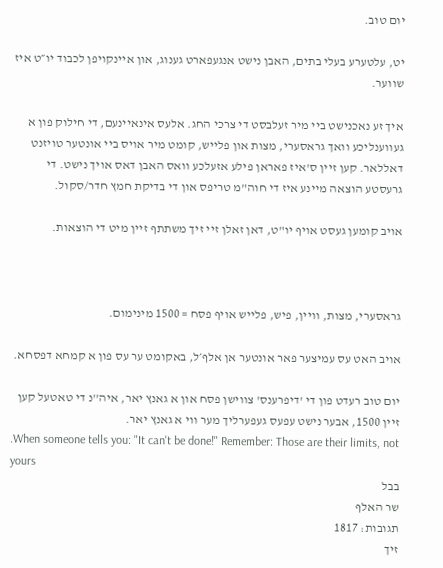יום טוב.

יט, עלטערע בעלי בתים, האבן נישט אנגעפארט גענוג, און איינקויפן לכבוד יו״ט איז שווער.

איך זע נאכנישט ביי מיר זעלבסט די צרכי החג. אלעס אינאיינעם, די חילוק פון א געווענליכע וואך גראסערי, מצות און פלייש, קומט מיר אויס ביי אונטער טויזנט דאללאר. קען זיין ס'איז פאראן פילע אזעלכע וואס האבן דאס אויך נישט. די גרעסטע הוצאה מיינע איז די חוה"מ טריפס און די בדיקת חמץ חדר/סקול.

אויב קומען געסט אויף יו"ט, דאן זאלן זיי זיך משתתף זיין מיט די הוצאות.



גראסערי, מצות, וויין, פיש, פלייש אויף פסח = 1500 מינימום.

אויב האט עס עמיצער פאר אונטער אן אלף׳ל, באקומט ער עס פון א קמחא דפסחא.

יום טוב רעדט פון די 'דיפרענס' צווישן פסח און א גאנץ יאר, איה''נ די טאטעל קען זיין 1500, אבער נישט עפעס געפערליך מער ווי א גאנץ יאר.
.When someone tells you: "It can't be done!" Remember: Those are their limits, not yours
בבל
שר האלף
תגובות: 1817
זיך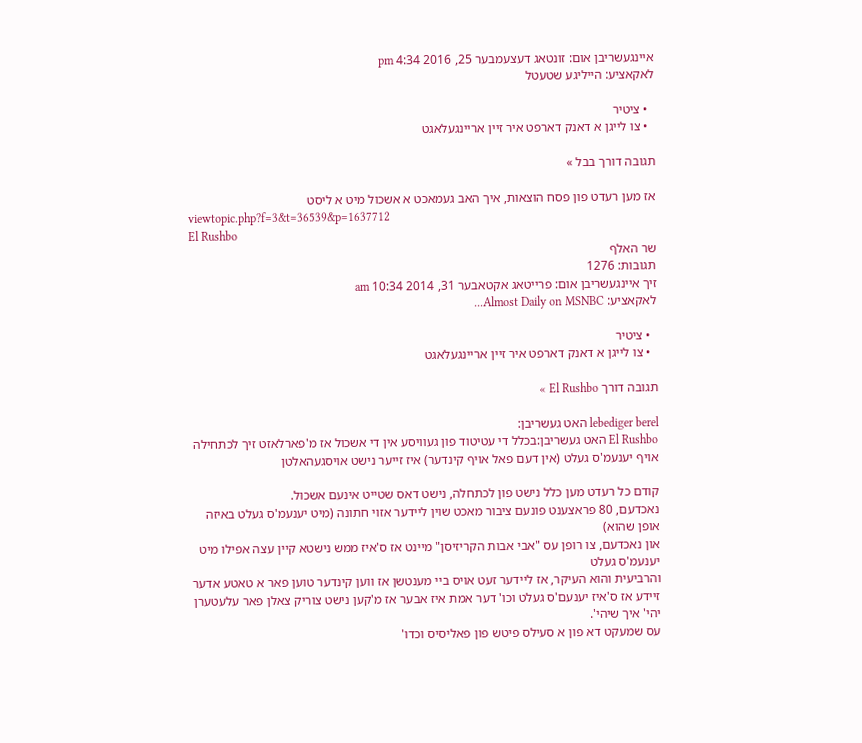איינגעשריבן אום: זונטאג דעצעמבער 25, 2016 4:34 pm
לאקאציע: הייליגע שטעטל

  • ציטיר
  • צו לייגן א דאנק דארפט איר זיין אריינגעלאגט

תגובה דורך בבל »

אז מען רעדט פון פסח הוצאות, איך האב געמאכט א אשכול מיט א ליסט
viewtopic.php?f=3&t=36539&p=1637712
El Rushbo
שר האלף
תגובות: 1276
זיך איינגעשריבן אום: פרייטאג אקטאבער 31, 2014 10:34 am
לאקאציע: Almost Daily on MSNBC...

  • ציטיר
  • צו לייגן א דאנק דארפט איר זיין אריינגעלאגט

תגובה דורך El Rushbo »

lebediger berel האט געשריבן:
El Rushbo האט געשריבן:בכלל די עטיטוד פון געוויסע אין די אשכול אז מ'פארלאזט זיך לכתחילה אויף יענעמ'ס געלט (אין דעם פאל אויף קינדער) איז זייער נישט אויסגעהאלטן

קודם כל רעדט מען כלל נישט פון לכתחלה, נישט דאס שטייט אינעם אשכול.
נאכדעם, 80 פראצענט פונעם ציבור מאכט שוין ליידער אזוי חתונה (מיט יענעמ'ס געלט באיזה אופן שהוא)
און נאכדעם, צו רופן עס "אבי אבות הקריזיסן" מיינט אז ס'איז ממש נישטא קיין עצה אפילו מיט יענעמ'ס געלט
והרביעית והוא העיקר, אז ליידער זעט אויס ביי מענטשן אז ווען קינדער טוען פאר א טאטע אדער זיידע אז ס'איז יענעם'ס געלט וכו' דער אמת איז אבער אז מ'קען נישט צוריק צאלן פאר עלעטערן יהי' איך שיהי'.
עס שמעקט דא פון א סעילס פיטש פון פאליסיס וכדו'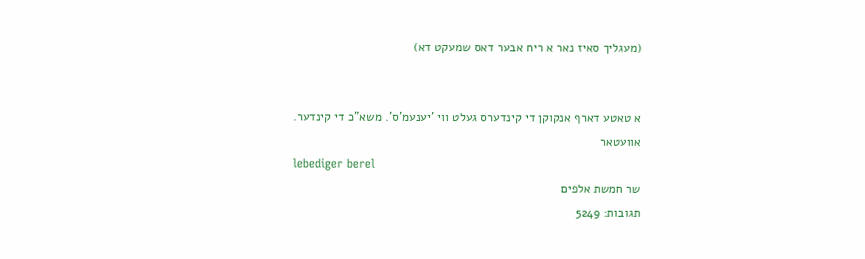(מעגליך סאיז נאר א ריח אבער דאס שמעקט דא)


א טאטע דארף אנקוקן די קינדערס געלט ווי 'יענעמ'ס'. משא"כ די קינדער.
אוועטאר
lebediger berel
שר חמשת אלפים
תגובות: 5249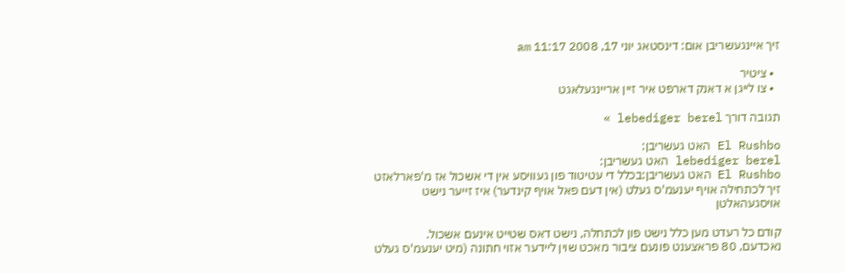זיך איינגעשריבן אום: דינסטאג יוני 17, 2008 11:17 am

  • ציטיר
  • צו לייגן א דאנק דארפט איר זיין אריינגעלאגט

תגובה דורך lebediger berel »

El Rushbo האט געשריבן:
lebediger berel האט געשריבן:
El Rushbo האט געשריבן:בכלל די עטיטוד פון געוויסע אין די אשכול אז מ'פארלאזט זיך לכתחילה אויף יענעמ'ס געלט (אין דעם פאל אויף קינדער) איז זייער נישט אויסגעהאלטן

קודם כל רעדט מען כלל נישט פון לכתחלה, נישט דאס שטייט אינעם אשכול.
נאכדעם, 80 פראצענט פונעם ציבור מאכט שוין ליידער אזוי חתונה (מיט יענעמ'ס געלט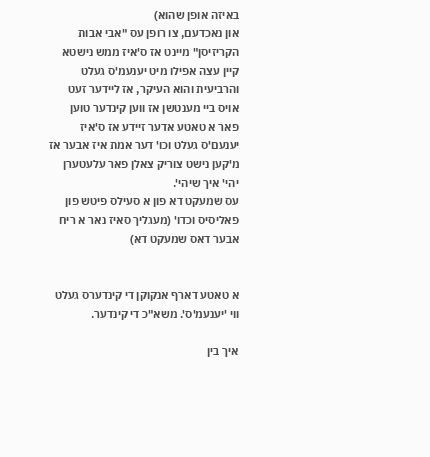באיזה אופן שהוא)
און נאכדעם, צו רופן עס "אבי אבות הקריזיסן" מיינט אז ס'איז ממש נישטא קיין עצה אפילו מיט יענעמ'ס געלט
והרביעית והוא העיקר, אז ליידער זעט אויס ביי מענטשן אז ווען קינדער טוען פאר א טאטע אדער זיידע אז ס'איז יענעם'ס געלט וכו' דער אמת איז אבער אז מ'קען נישט צוריק צאלן פאר עלעטערן יהי' איך שיהי'.
עס שמעקט דא פון א סעילס פיטש פון פאליסיס וכדו' (מעגליך סאיז נאר א ריח אבער דאס שמעקט דא)


א טאטע דארף אנקוקן די קינדערס געלט ווי 'יענעמ'ס'. משא"כ די קינדער.

איך בין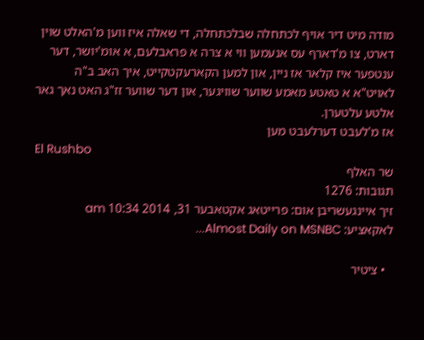מודה מיט דיר אויף לכתחלה שבלכתחלה, די שאלה איז ווען מ'האלט שוין דארט, צו מ'דארף עס אנעמען ווי א צרה א פראבלעם, א אומ'יושר, דער ענטפער איז קלאר אז ניין, און למען הקארעקטקייט, איך האב ב"ה לאויט"א א טאטע מאמע שווער שוויגער, און דער שווער זז"ג האט נאך גאר אלטע עלטערן.
אז מ'לעבט דערלעבט מען
El Rushbo
שר האלף
תגובות: 1276
זיך איינגעשריבן אום: פרייטאג אקטאבער 31, 2014 10:34 am
לאקאציע: Almost Daily on MSNBC...

  • ציטיר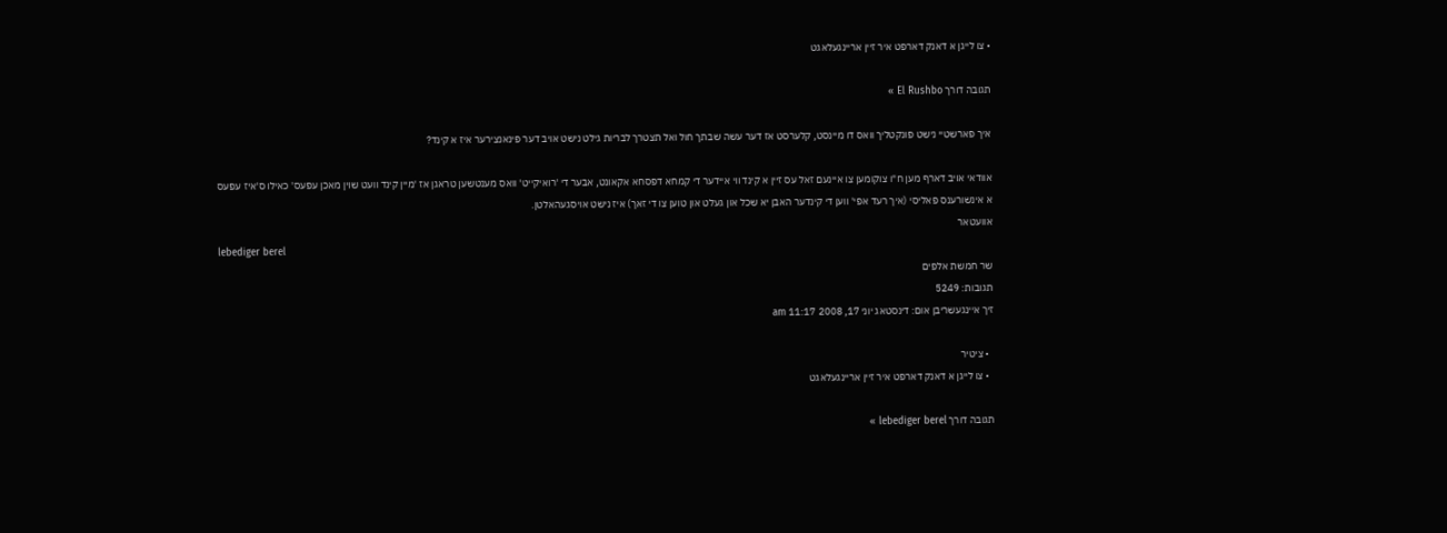• צו לייגן א דאנק דארפט איר זיין אריינגעלאגט

תגובה דורך El Rushbo »

איך פארשטיי נישט פונקטליך וואס דו מיינסט, קלערסט אז דער עשה שבתך חול ואל תצטרך לבריות גילט נישט אויב דער פינאנצירער איז א קינד?

אוודאי אויב דארף מען ח"ו צוקומען צו איינעם זאל עס זיין א קינד ווי איידער די קמחא דפסחא אקאונט, אבער די 'רואיקייט' וואס מענטשען טראגן אז 'מיין קינד וועט שוין מאכן עפעס' כאילו ס'איז עפעס א אינשורענס פאליסי (איך רעד אפי' ווען די קינדער האבן יא שכל און געלט און טוען צו די זאך) איז נישט אויסגעהאלטן.
אוועטאר
lebediger berel
שר חמשת אלפים
תגובות: 5249
זיך איינגעשריבן אום: דינסטאג יוני 17, 2008 11:17 am

  • ציטיר
  • צו לייגן א דאנק דארפט איר זיין אריינגעלאגט

תגובה דורך lebediger berel »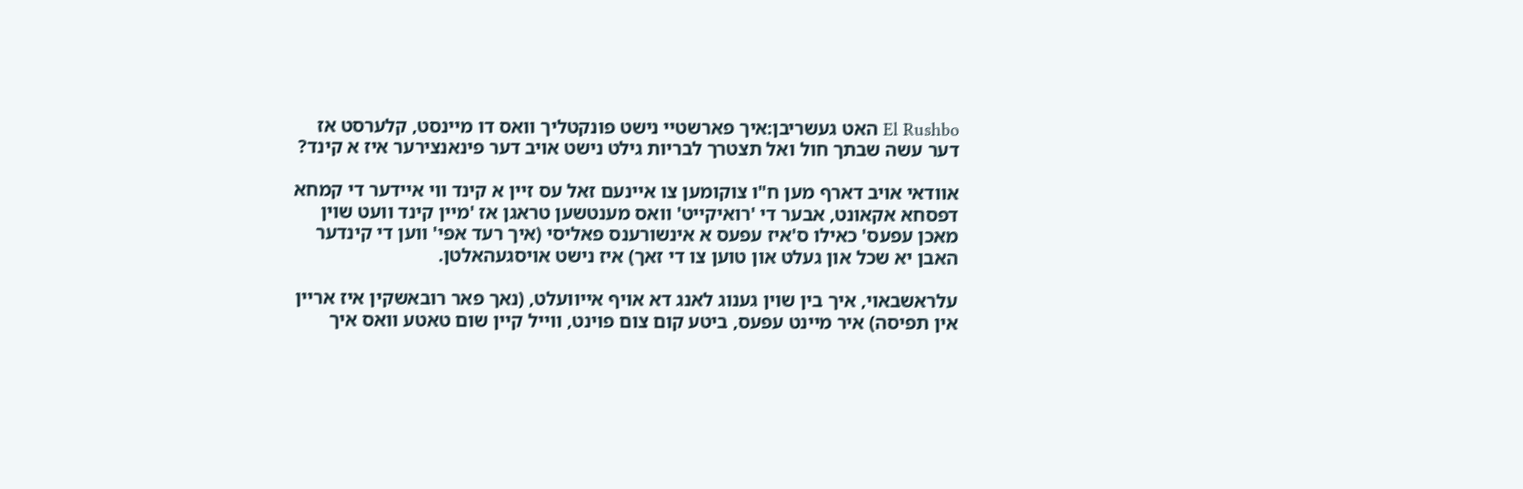El Rushbo האט געשריבן:איך פארשטיי נישט פונקטליך וואס דו מיינסט, קלערסט אז דער עשה שבתך חול ואל תצטרך לבריות גילט נישט אויב דער פינאנצירער איז א קינד?

אוודאי אויב דארף מען ח"ו צוקומען צו איינעם זאל עס זיין א קינד ווי איידער די קמחא דפסחא אקאונט, אבער די 'רואיקייט' וואס מענטשען טראגן אז 'מיין קינד וועט שוין מאכן עפעס' כאילו ס'איז עפעס א אינשורענס פאליסי (איך רעד אפי' ווען די קינדער האבן יא שכל און געלט און טוען צו די זאך) איז נישט אויסגעהאלטן.

עלראשבאוי, איך בין שוין גענוג לאנג דא אויף אייוועלט, (נאך פאר רובאשקין איז אריין אין תפיסה) איר מיינט עפעס, ביטע קום צום פוינט, ווייל קיין שום טאטע וואס איך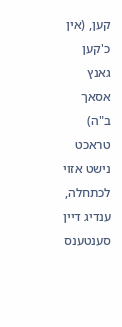קען, (אין כ'קען גאנץ אסאך ב"ה) טראכט נישט אזוי לכתחלה, ענדיג דיין סענטענס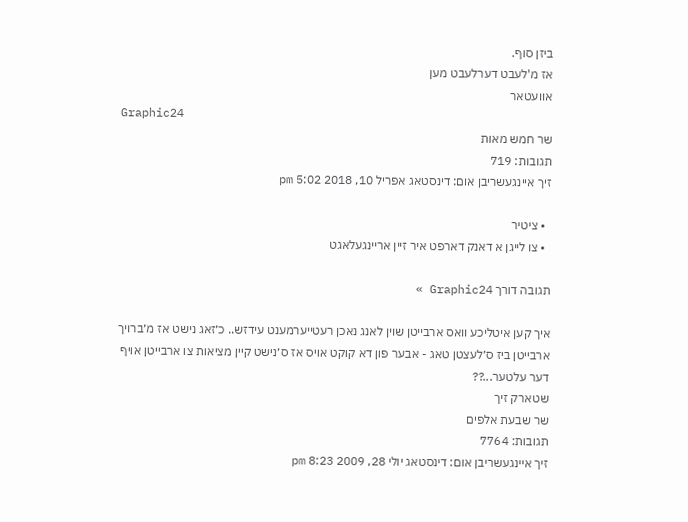ביזן סוף.
אז מ'לעבט דערלעבט מען
אוועטאר
Graphic24
שר חמש מאות
תגובות: 719
זיך איינגעשריבן אום: דינסטאג אפריל 10, 2018 5:02 pm

  • ציטיר
  • צו לייגן א דאנק דארפט איר זיין אריינגעלאגט

תגובה דורך Graphic24 »

איך קען איטליכע וואס ארבייטן שוין לאנג נאכן רעטייערמענט עידזש.. כ׳זאג נישט אז מ׳ברויך ארבייטן ביז ס׳לעצטן טאג - אבער פון דא קוקט אויס אז ס׳נישט קיין מציאות צו ארבייטן אויף דער עלטער...??
שטארק זיך
שר שבעת אלפים
תגובות: 7764
זיך איינגעשריבן אום: דינסטאג יולי 28, 2009 8:23 pm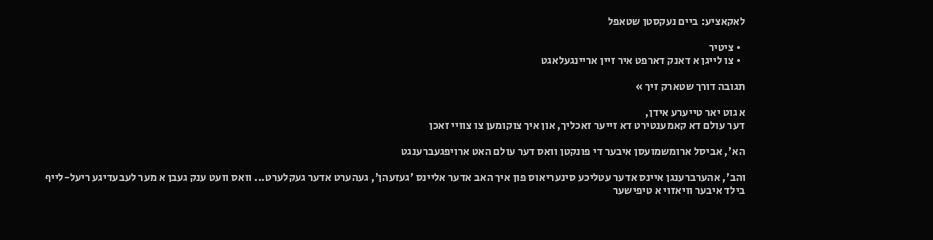לאקאציע: ביים נעקסטן שטאפל

  • ציטיר
  • צו לייגן א דאנק דארפט איר זיין אריינגעלאגט

תגובה דורך שטארק זיך »

א גוט יאר טייערע אידן,
דער עולם דא קאמענטירט דא זייער זאכליך, און איך צוקומען צו צוויי זאכן

הא', אביסל ארומשמועסן איבער די פונקטן וואס דער עולם האט ארויפגעברענגט

והב', אהערברענגן איינס אדער עטליכע סינעריאוס פון איך האב אדער אליינס 'געזעהן', געהערט אדער געקלערט... וואס וועט ענק געבן א מער לעבעדיגע ריעל-לייף בילד איבער וויאזוי א טיפישער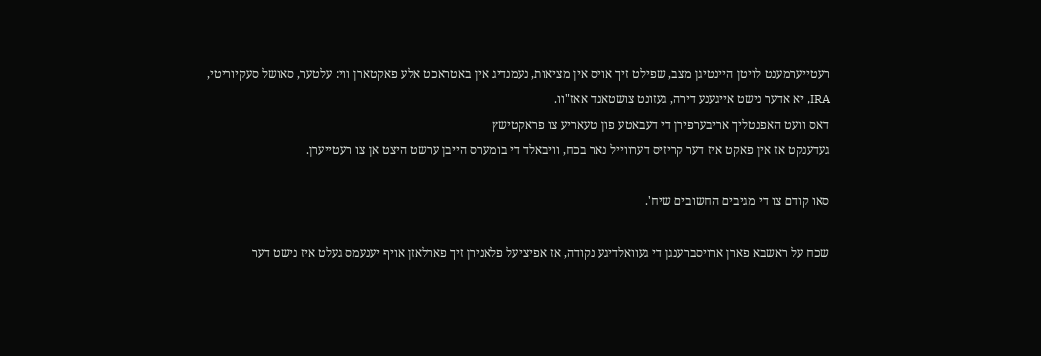רעטייערמענט לויטן היינטיגן מצב, שפילט זיך אויס אין מציאות, נעמנדיג אין באטראכט אלע פאקטארן ווי: עלטער, סאושל סעקיוריטי, IRA, יא אדער נישט אייגענע דירה, געזונט צושטאנד אאז"וו.
דאס וועט האפנטליך אריבערפירן די דעבאטע פון טעאריע צו פראקטישץ
געדענקט אז אין פאקט איז דער קריזיס דערווייל נאר בכח, וויבאלד די בומערס הייבן ערשט היצט אן צו רעטייערן.

סאו קודם צו די מגיבים החשובים שיח'.

שכח על ראשבא פארן ארויסברענגן די געוואלדיגע נקודה, אז אפיציעל פלאנירן זיך פארלאזן אויף יענעמס געלט איז נישט דער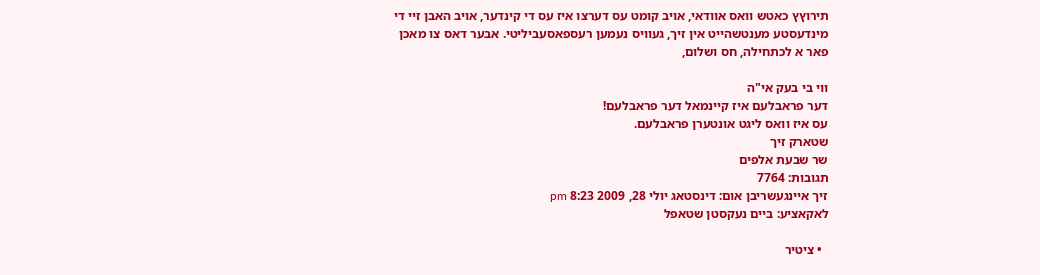תירוץץ כאטש וואס אוודאי, אויב קומט עס דערצו איז עס די קינדער, אויב האבן זיי די מינדעסטע מענטשהייט אין זיך, געוויס נעמען רעספאסעביליטי. אבער דאס צו מאכן פאר א לכתחילה, חס ושלום,

ווי בי בעק אי"ה
דער פראבלעם איז קיינמאל דער פראבלעם!
עס איז וואס ליגט אונטערן פראבלעם.
שטארק זיך
שר שבעת אלפים
תגובות: 7764
זיך איינגעשריבן אום: דינסטאג יולי 28, 2009 8:23 pm
לאקאציע: ביים נעקסטן שטאפל

  • ציטיר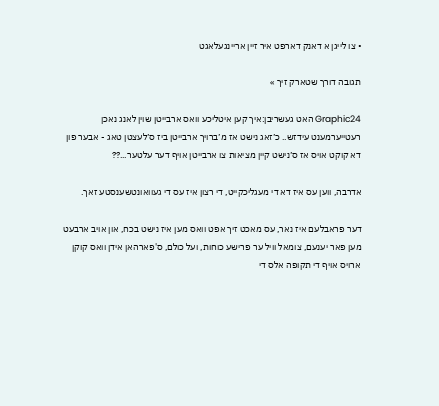• צו לייגן א דאנק דארפט איר זיין אריינגעלאגט

תגובה דורך שטארק זיך »

Graphic24 האט געשריבן:איך קען איטליכע וואס ארבייטן שוין לאנג נאכן רעטייערמענט עידזש.. כ׳זאג נישט אז מ׳ברויך ארבייטן ביז ס׳לעצטן טאג - אבער פון דא קוקט אויס אז ס׳נישט קיין מציאות צו ארבייטן אויף דער עלטער...??

אדרבה, ווען עס איז דא די מעגליכקייט, די רצון איז עס די געוואונטשענסטע זאך.

דער פראבלעם איז נאר, עס מאכט זיך אפט וואס מען איז נישט בכח, און אויב ארבעט מען פאר יענעם, צומאל וויל ער פרישע כוחות, ועל כולם, ס'פארהאן אידן וואס קוקן ארויס אויף די תקופה אלס די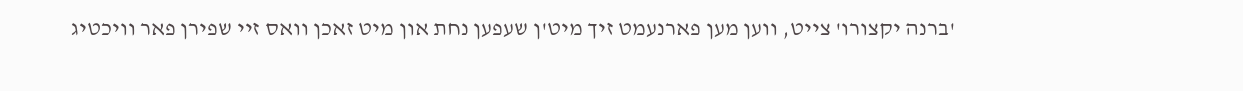'ברנה יקצורו' צייט, ווען מען פארנעמט זיך מיט'ן שעפען נחת און מיט זאכן וואס זיי שפירן פאר וויכטיג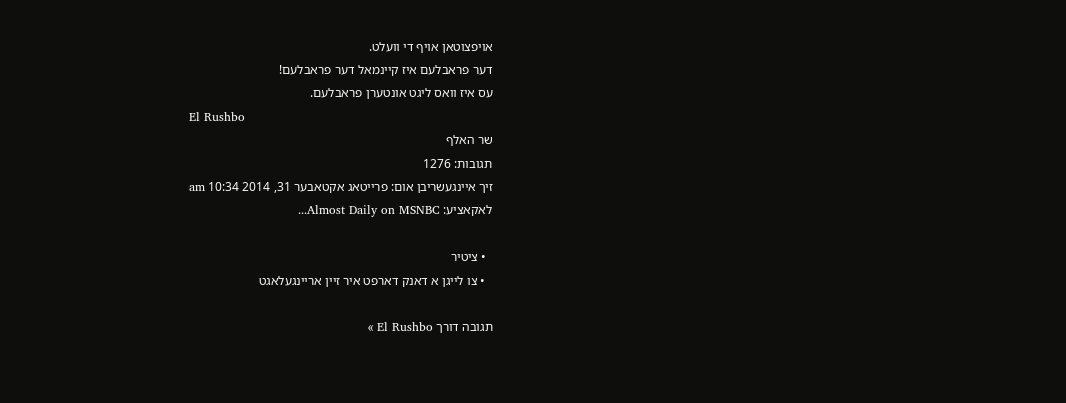אויפצוטאן אויף די וועלט.
דער פראבלעם איז קיינמאל דער פראבלעם!
עס איז וואס ליגט אונטערן פראבלעם.
El Rushbo
שר האלף
תגובות: 1276
זיך איינגעשריבן אום: פרייטאג אקטאבער 31, 2014 10:34 am
לאקאציע: Almost Daily on MSNBC...

  • ציטיר
  • צו לייגן א דאנק דארפט איר זיין אריינגעלאגט

תגובה דורך El Rushbo »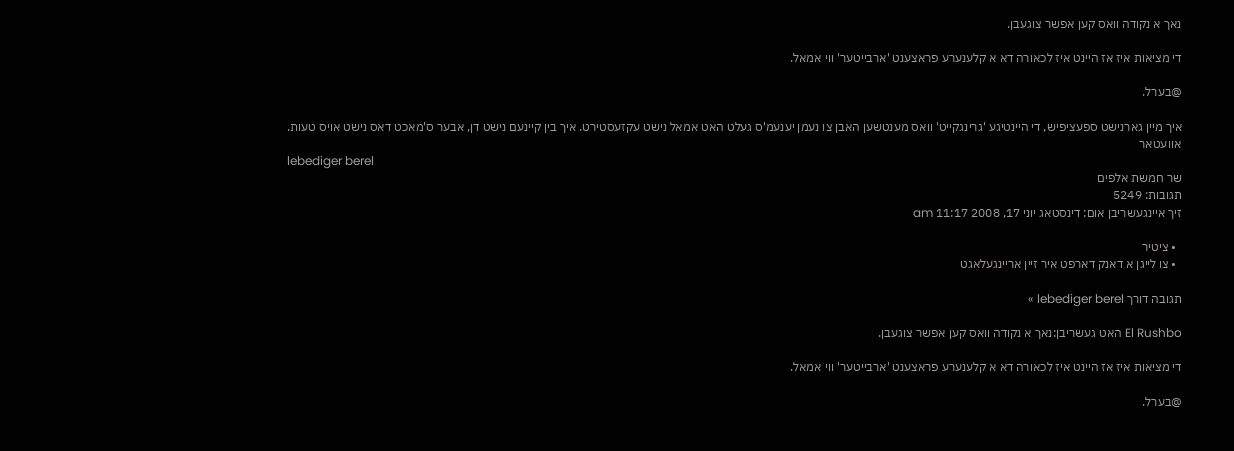נאך א נקודה וואס קען אפשר צוגעבן.

די מציאות איז אז היינט איז לכאורה דא א קלענערע פראצענט 'ארבייטער' ווי אמאל.

@בערל.

איך מיין גארנישט ספעציפיש, די היינטיגע 'גרינגקייט' וואס מענטשען האבן צו נעמן יענעמ'ס געלט האט אמאל נישט עקזעסטירט. איך בין קיינעם נישט דן, אבער ס'מאכט דאס נישט אויס טעות.
אוועטאר
lebediger berel
שר חמשת אלפים
תגובות: 5249
זיך איינגעשריבן אום: דינסטאג יוני 17, 2008 11:17 am

  • ציטיר
  • צו לייגן א דאנק דארפט איר זיין אריינגעלאגט

תגובה דורך lebediger berel »

El Rushbo האט געשריבן:נאך א נקודה וואס קען אפשר צוגעבן.

די מציאות איז אז היינט איז לכאורה דא א קלענערע פראצענט 'ארבייטער' ווי אמאל.

@בערל.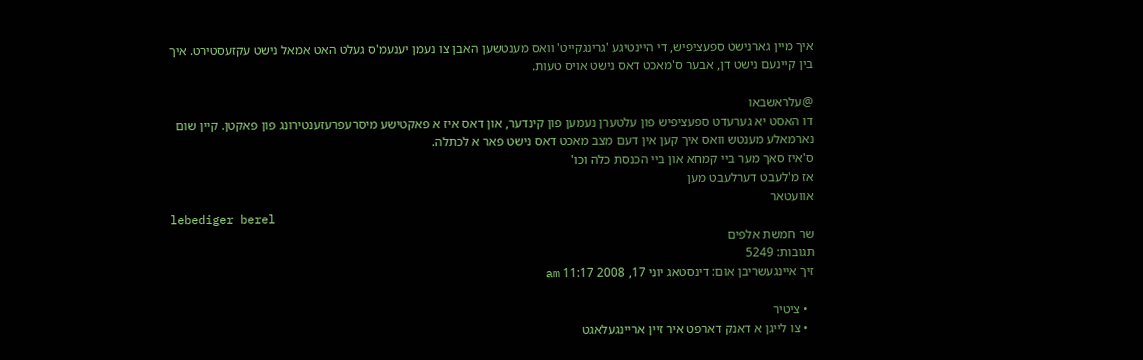איך מיין גארנישט ספעציפיש, די היינטיגע 'גרינגקייט' וואס מענטשען האבן צו נעמן יענעמ'ס געלט האט אמאל נישט עקזעסטירט. איך בין קיינעם נישט דן, אבער ס'מאכט דאס נישט אויס טעות.

@עלראשבאו
דו האסט יא גערעדט ספעציפיש פון עלטערן נעמען פון קינדער, און דאס איז א פאקטישע מיסרעפרעזענטירונג פון פאקטן. קיין שום נארמאלע מענטש וואס איך קען אין דעם מצב מאכט דאס נישט פאר א לכתלה.
ס'איז סאך מער ביי קמחא און ביי הכנסת כלה וכו'
אז מ'לעבט דערלעבט מען
אוועטאר
lebediger berel
שר חמשת אלפים
תגובות: 5249
זיך איינגעשריבן אום: דינסטאג יוני 17, 2008 11:17 am

  • ציטיר
  • צו לייגן א דאנק דארפט איר זיין אריינגעלאגט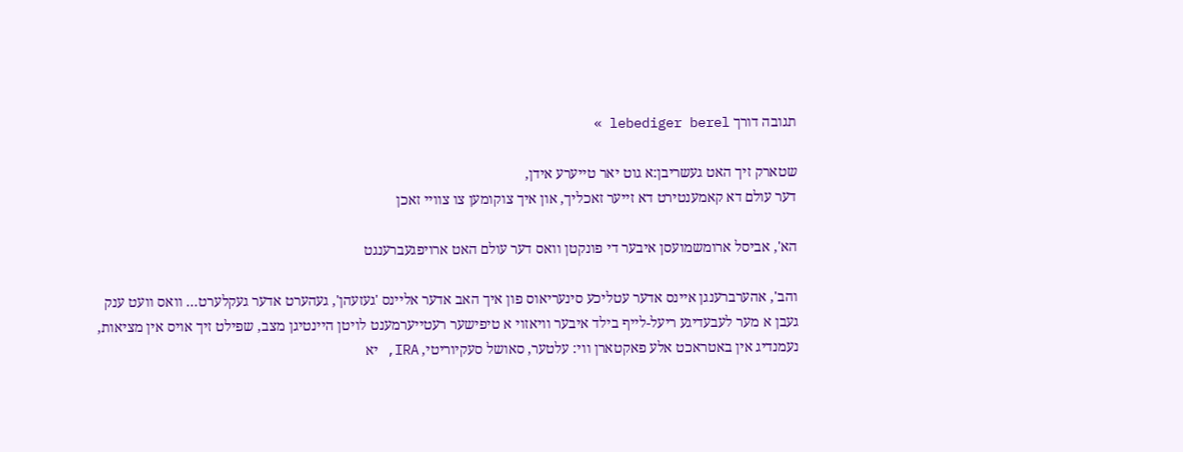תגובה דורך lebediger berel »

שטארק זיך האט געשריבן:א גוט יאר טייערע אידן,
דער עולם דא קאמענטירט דא זייער זאכליך, און איך צוקומען צו צוויי זאכן

הא', אביסל ארומשמועסן איבער די פונקטן וואס דער עולם האט ארויפגעברענגט

והב', אהערברענגן איינס אדער עטליכע סינעריאוס פון איך האב אדער אליינס 'געזעהן', געהערט אדער געקלערט... וואס וועט ענק געבן א מער לעבעדיגע ריעל-לייף בילד איבער וויאזוי א טיפישער רעטייערמענט לויטן היינטיגן מצב, שפילט זיך אויס אין מציאות, נעמנדיג אין באטראכט אלע פאקטארן ווי: עלטער, סאושל סעקיוריטי, IRA, יא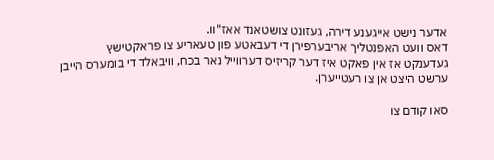אדער נישט אייגענע דירה, געזונט צושטאנד אאז"וו.
דאס וועט האפנטליך אריבערפירן די דעבאטע פון טעאריע צו פראקטישץ
געדענקט אז אין פאקט איז דער קריזיס דערווייל נאר בכח, וויבאלד די בומערס הייבן ערשט היצט אן צו רעטייערן.

סאו קודם צו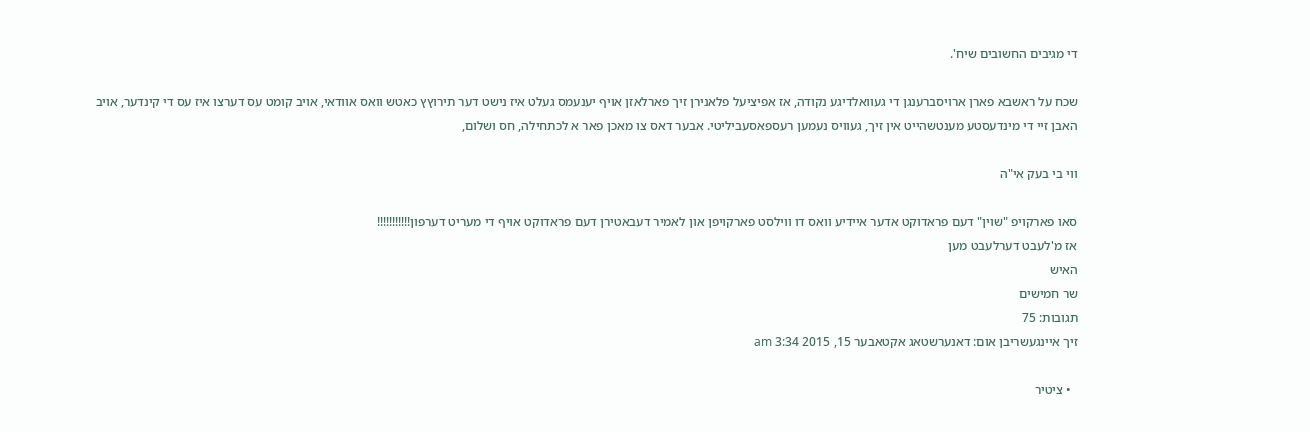די מגיבים החשובים שיח'.

שכח על ראשבא פארן ארויסברענגן די געוואלדיגע נקודה, אז אפיציעל פלאנירן זיך פארלאזן אויף יענעמס געלט איז נישט דער תירוץץ כאטש וואס אוודאי, אויב קומט עס דערצו איז עס די קינדער, אויב האבן זיי די מינדעסטע מענטשהייט אין זיך, געוויס נעמען רעספאסעביליטי. אבער דאס צו מאכן פאר א לכתחילה, חס ושלום,

ווי בי בעק אי"ה

סאו פארקויפ "שוין" דעם פראדוקט אדער איידיע וואס דו ווילסט פארקויפן און לאמיר דעבאטירן דעם פראדוקט אויף די מעריט דערפון!!!!!!!!!!!
אז מ'לעבט דערלעבט מען
האיש
שר חמישים
תגובות: 75
זיך איינגעשריבן אום: דאנערשטאג אקטאבער 15, 2015 3:34 am

  • ציטיר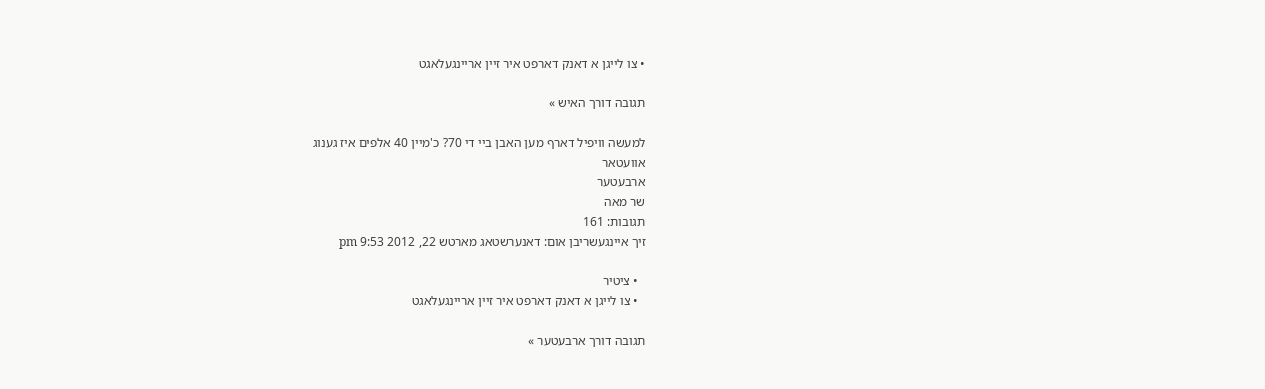• צו לייגן א דאנק דארפט איר זיין אריינגעלאגט

תגובה דורך האיש »

למעשה וויפיל דארף מען האבן ביי די 70? כ'מיין 40 אלפים איז גענוג
אוועטאר
ארבעטער
שר מאה
תגובות: 161
זיך איינגעשריבן אום: דאנערשטאג מארטש 22, 2012 9:53 pm

  • ציטיר
  • צו לייגן א דאנק דארפט איר זיין אריינגעלאגט

תגובה דורך ארבעטער »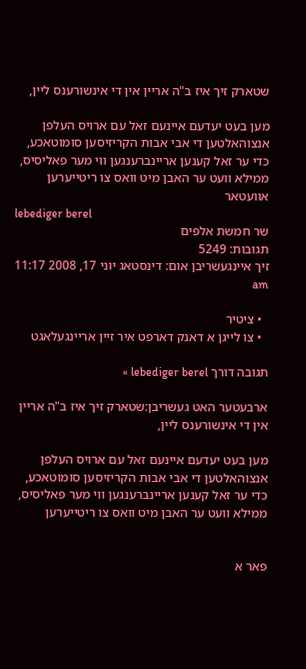שטארק זיך איז ב"ה אריין אין די אינשורענס ליין,

מען בעט יעדעם איינעם זאל עם ארויס העלפן אנצוהאלטען די אבי אבות הקריזיסען סומוטאכע, כדי ער זאל קענען אריינברענגען ווי מער פאליסיס, ממילא וועט ער האבן מיט וואס צו ריטייערען
אוועטאר
lebediger berel
שר חמשת אלפים
תגובות: 5249
זיך איינגעשריבן אום: דינסטאג יוני 17, 2008 11:17 am

  • ציטיר
  • צו לייגן א דאנק דארפט איר זיין אריינגעלאגט

תגובה דורך lebediger berel »

ארבעטער האט געשריבן:שטארק זיך איז ב"ה אריין אין די אינשורענס ליין,

מען בעט יעדעם איינעם זאל עם ארויס העלפן אנצוהאלטען די אבי אבות הקריזיסען סומוטאכע, כדי ער זאל קענען אריינברענגען ווי מער פאליסיס, ממילא וועט ער האבן מיט וואס צו ריטייערען


פאר א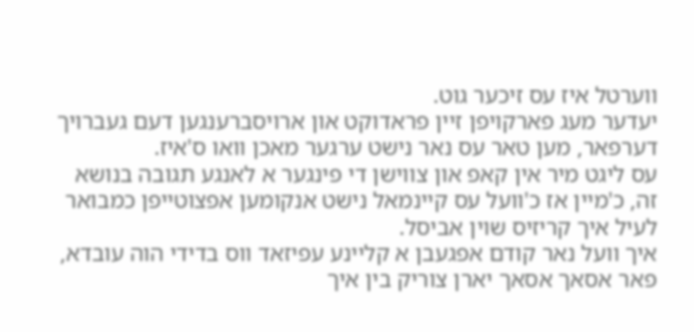ווערטל איז עס זיכער גוט.
יעדער מעג פארקויפן זיין פראדוקט און ארויסברענגען דעם געברויך דערפאר, מען טאר עס נאר נישט ערגער מאכן וואו ס'איז.
עס ליגט מיר אין קאפ און צווישן די פינגער א לאנגע תגובה בנושא זה, כ'מיין אז כ'וועל עס קיינמאל נישט אנקומען אפצוטייפן כמבואר לעיל איך קריזיס שוין אביסל.
איך וועל נאר קודם אפגעבן א קליינע עפיזאד ווס בדידי הוה עובדא, פאר אסאך אסאך יארן צוריק בין איך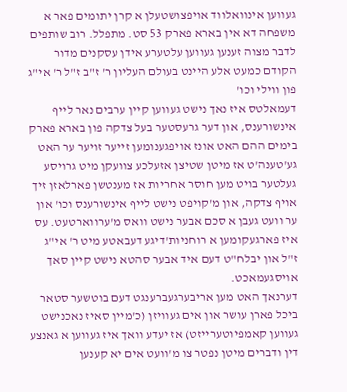געווען אינוואלווד אויפצושטעלן א קרן יתומים פאר א משפחה דא אין בארא פארק 53 סט. מתפלל. רוב שותפים לדבר מצוה זענען געווען עלטערע אידן עסקנים מדור הקודם כמעט אלע היינט בעולם העליון ר' ז"ב ז"ל ר' אי"ג פון ווילי וכו'
דעמאלטס איז נאך נישט געווען קיין ערבים נאר לייף אינשורענס, און דער גרעסטער בעל צדקה פון בארא פארק בימים ההם האט אונז אויפגענומען זייער זויער ער האט גע'טענה'ט אז מיטן שטיצן אזעלכע צוועקן מיט גרויסע געלטער בויט מען חוסר אחריות אז מענטשן פארלאזן זיך אויף צדקה, און מ'קויפט נישט לייף אינשורענס וכו' און ער וועט געבן א סכם אבער נישט וואס מ'ערווארטעט. עס איז פארגעקומען א רוחניות'דיגע דעבאטע מיט ר' אי"ג ז"ל און יבלח"ט דעם איד אבער סהטא נישט קיין סאך אויסגעמאכט.
דערנאך האט מען אריבערגעברענגט דעם בוטשער סטאר ביכל פארן עושר און אים געוויזן (כ'מיין סאיז נאכנישט געווען קאמפיוטערייזט) אז יעדע וואך איז געווען א גאנצע דין ודברים מיטן נפטר צו מ'וועט אים יא קענען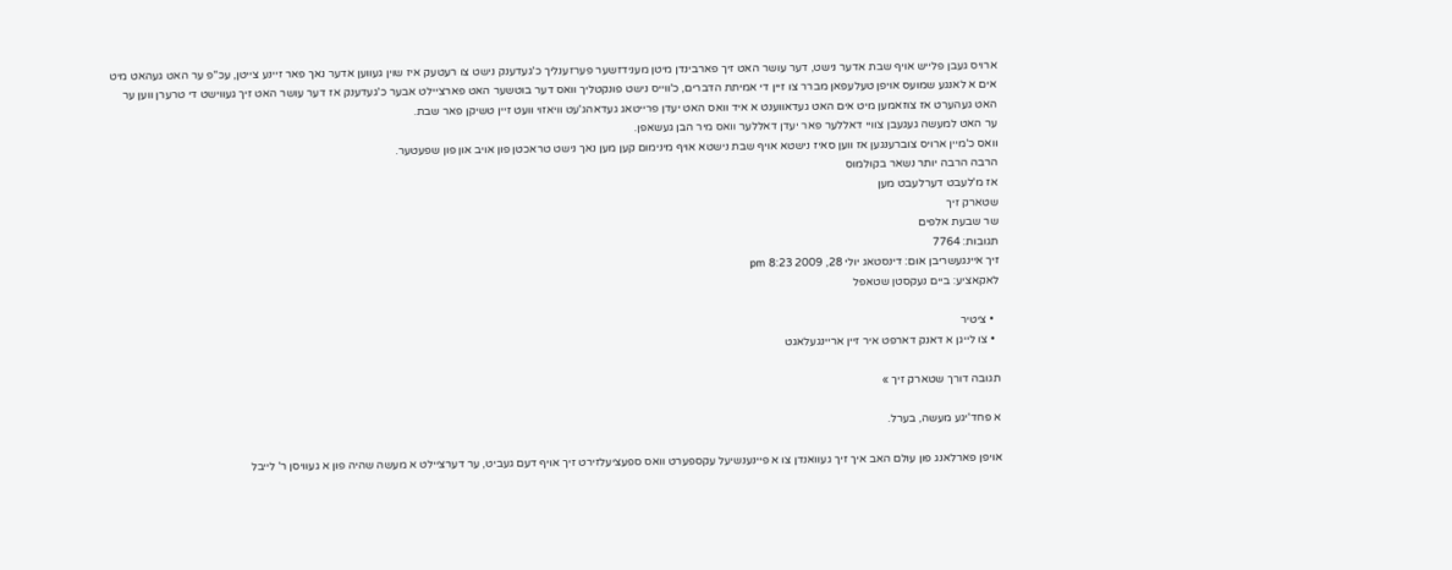ארויס געבן פלייש אויף שבת אדער נישט, דער עושר האט זיך פארבינדן מיטן מענידזשער פערזענליך כ'געדענק נישט צו רעטעק איז שוין געווען אדער נאך פאר זיינע צייטן, עכ"פ ער האט געהאט מיט אים א לאנגע שמועס אויפן טעלעפאן מברר צו זיין די אמיתת הדברים, כ'ווייס נישט פונקטליך וואס דער בוטשער האט פארציילט אבער כ'געדענק אז דער עושר האט זיך געווישט די טרערן ווען ער האט געהערט אז צוזאמען מיט אים האט געדאווענט א איד וואס האט יעדן פרייטאג געדאהג'עט וויאזוי וועט זיין טשיקן פאר שבת.
ער האט למעשה געגעבן צוויי דאללער פאר יעדן דאללער וואס מיר הבן געשאפן.
וואס כ'מיין ארויס צוברענגען אז ווען סאיז נישטא אויף שבת נישטא אויף מינימום קען מען נאך נישט טראכטן פון אויב און פון שפעטער.
הרבה הרבה יותר נשאר בקולמוס
אז מ'לעבט דערלעבט מען
שטארק זיך
שר שבעת אלפים
תגובות: 7764
זיך איינגעשריבן אום: דינסטאג יולי 28, 2009 8:23 pm
לאקאציע: ביים נעקסטן שטאפל

  • ציטיר
  • צו לייגן א דאנק דארפט איר זיין אריינגעלאגט

תגובה דורך שטארק זיך »

א פחד'יגע מעשה, בערל.

אויפן פארלאנג פון עולם האב איך זיך געוואנדן צו א פיינענשיעל עקספערט וואס ספעציעלזירט זיך אויף דעם געביט, ער דערציילט א מעשה שהיה פון א געוויסן ר' לייבל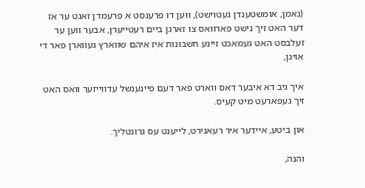(נאמן, אומשטענדן געטוישט), ווען דו פרעגסט א פרעמדן זאגט ער אז דער האט זיך נישט פארוואס צו זארגן ביים רעטייערן, אבער ווען ער זעלבסט האט געמאכט זיינע חשבונות איז איהם שווארץ געווארן פאר די אויגן,

איך גיב דא איבער דאס ווארט פאר דעם פיינענשל עדווייזער וואס האט זיך געפארעט מיט קעיס.

און ביטע, איידער איר רעאגירט, לייענט עס גרונטליך.

והנה,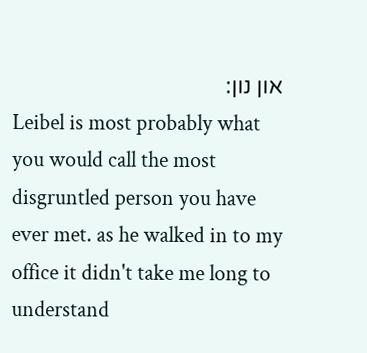און נון:
Leibel is most probably what you would call the most disgruntled person you have ever met. as he walked in to my office it didn't take me long to understand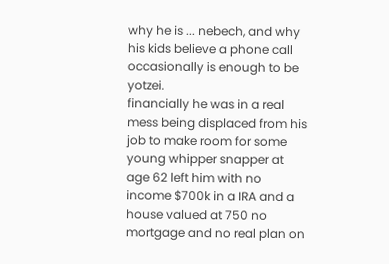why he is ... nebech, and why his kids believe a phone call occasionally is enough to be yotzei.
financially he was in a real mess being displaced from his job to make room for some young whipper snapper at age 62 left him with no income $700k in a IRA and a house valued at 750 no mortgage and no real plan on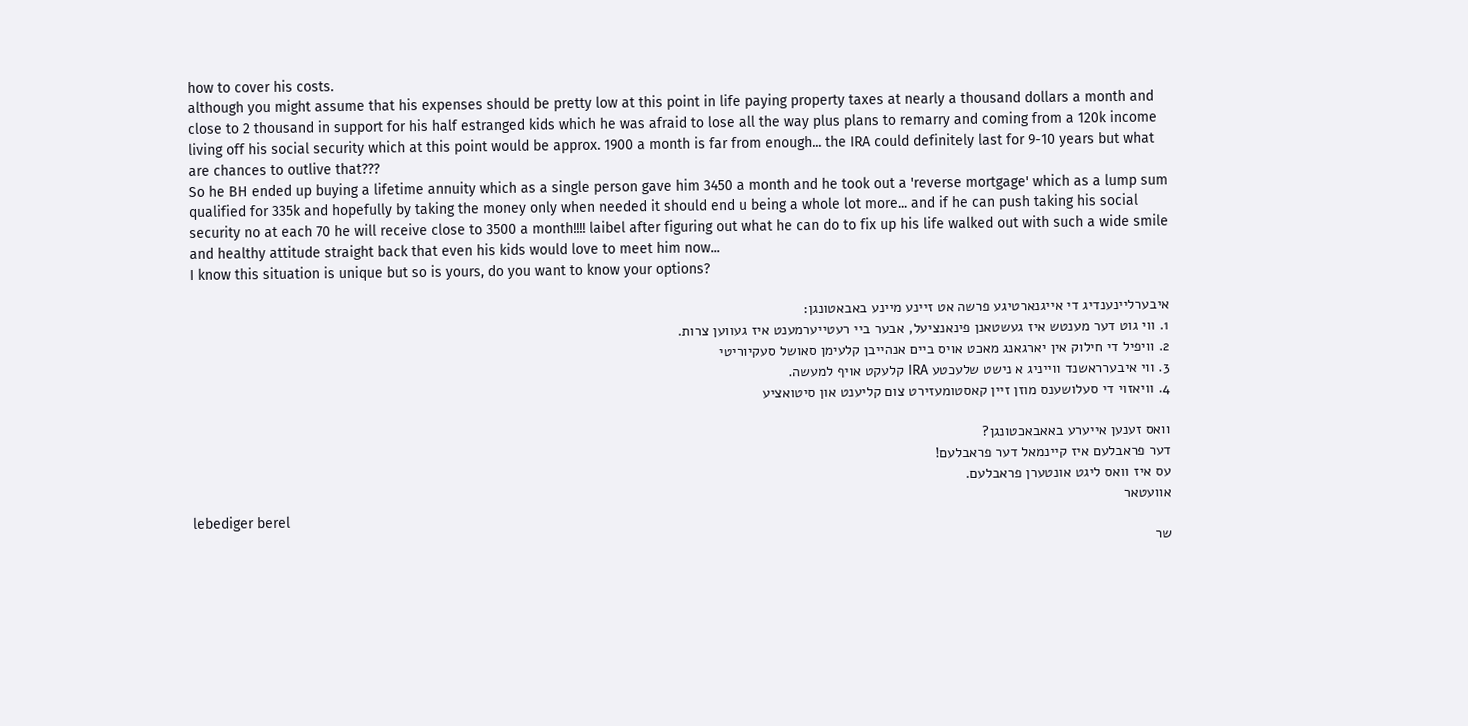how to cover his costs.
although you might assume that his expenses should be pretty low at this point in life paying property taxes at nearly a thousand dollars a month and close to 2 thousand in support for his half estranged kids which he was afraid to lose all the way plus plans to remarry and coming from a 120k income living off his social security which at this point would be approx. 1900 a month is far from enough... the IRA could definitely last for 9-10 years but what are chances to outlive that???
So he BH ended up buying a lifetime annuity which as a single person gave him 3450 a month and he took out a 'reverse mortgage' which as a lump sum qualified for 335k and hopefully by taking the money only when needed it should end u being a whole lot more... and if he can push taking his social security no at each 70 he will receive close to 3500 a month!!!! laibel after figuring out what he can do to fix up his life walked out with such a wide smile and healthy attitude straight back that even his kids would love to meet him now...
I know this situation is unique but so is yours, do you want to know your options?

איבערליינענדיג די אייגנארטיגע פרשה אט זיינע מיינע באבאטונגן:
1. ווי גוט דער מענטש איז געשטאנן פינאנציעל, אבער ביי רעטייערמענט איז געווען צרות.
2. וויפיל די חילוק אין יארגאנג מאכט אויס ביים אנהייבן קלעימן סאושל סעקיוריטי
3. ווי איבערראשנד ווייניג א נישט שלעכטע IRA קלעקט אויף למעשה.
4. וויאזוי די סעלושענס מוזן זיין קאסטומעזירט צום קליענט און סיטואציע

וואס זענען אייערע באאבאכטונגן?
דער פראבלעם איז קיינמאל דער פראבלעם!
עס איז וואס ליגט אונטערן פראבלעם.
אוועטאר
lebediger berel
שר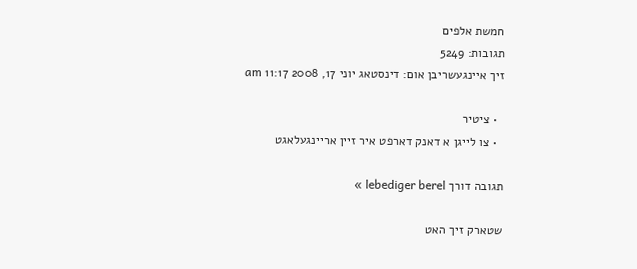חמשת אלפים
תגובות: 5249
זיך איינגעשריבן אום: דינסטאג יוני 17, 2008 11:17 am

  • ציטיר
  • צו לייגן א דאנק דארפט איר זיין אריינגעלאגט

תגובה דורך lebediger berel »

שטארק זיך האט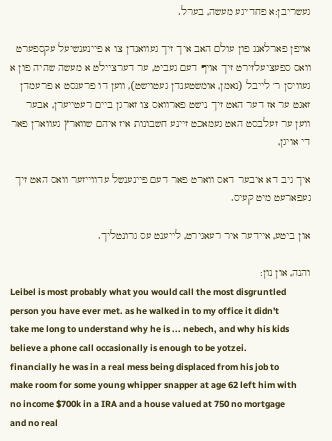געשריבן:א פחד'יגע מעשה, בערל.

אויפן פארלאנג פון עולם האב איך זיך געוואנדן צו א פיינענשיעל עקספערט וואס ספעציעלזירט זיך אויף דעם געביט, ער דערציילט א מעשה שהיה פון א געוויסן ר' לייבל (נאמן, אומשטענדן געטוישט), ווען דו פרעגסט א פרעמדן זאגט ער אז דער האט זיך נישט פארוואס צו זארגן ביים רעטייערן, אבער ווען ער זעלבסט האט געמאכט זיינע חשבונות איז איהם שווארץ געווארן פאר די אויגן,

איך גיב דא איבער דאס ווארט פאר דעם פיינענשל עדווייזער וואס האט זיך געפארעט מיט קעיס.

און ביטע, איידער איר רעאגירט, לייענט עס גרונטליך.

והנה, און נון:
Leibel is most probably what you would call the most disgruntled person you have ever met. as he walked in to my office it didn't take me long to understand why he is ... nebech, and why his kids believe a phone call occasionally is enough to be yotzei.
financially he was in a real mess being displaced from his job to make room for some young whipper snapper at age 62 left him with no income $700k in a IRA and a house valued at 750 no mortgage and no real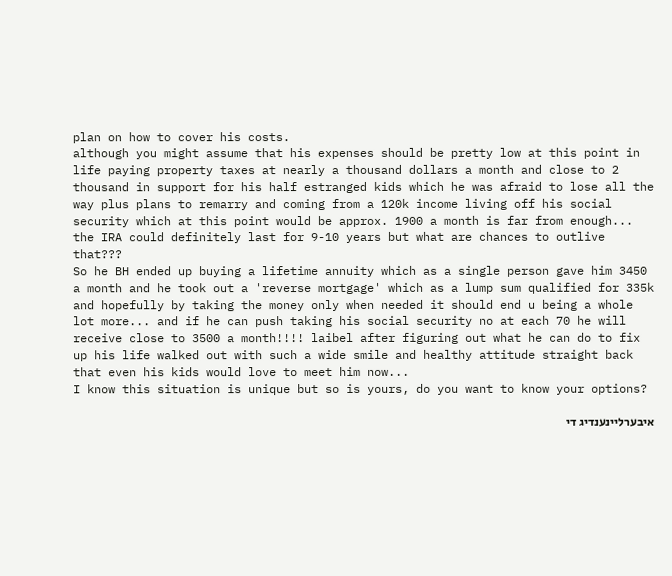plan on how to cover his costs.
although you might assume that his expenses should be pretty low at this point in life paying property taxes at nearly a thousand dollars a month and close to 2 thousand in support for his half estranged kids which he was afraid to lose all the way plus plans to remarry and coming from a 120k income living off his social security which at this point would be approx. 1900 a month is far from enough... the IRA could definitely last for 9-10 years but what are chances to outlive that???
So he BH ended up buying a lifetime annuity which as a single person gave him 3450 a month and he took out a 'reverse mortgage' which as a lump sum qualified for 335k and hopefully by taking the money only when needed it should end u being a whole lot more... and if he can push taking his social security no at each 70 he will receive close to 3500 a month!!!! laibel after figuring out what he can do to fix up his life walked out with such a wide smile and healthy attitude straight back that even his kids would love to meet him now...
I know this situation is unique but so is yours, do you want to know your options?

איבערליינענדיג די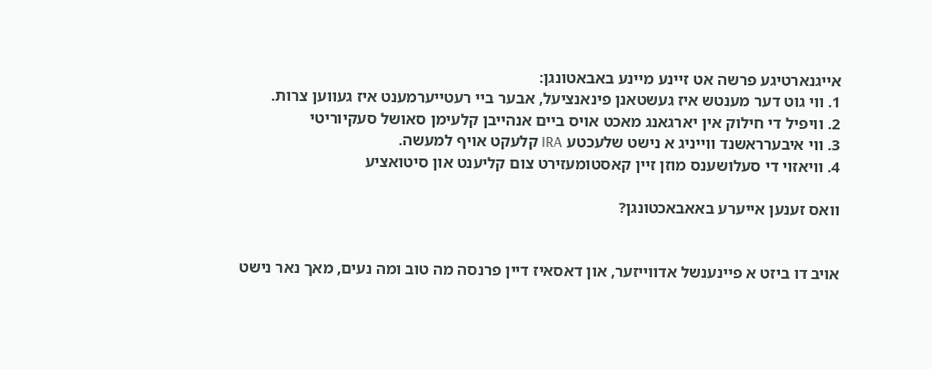אייגנארטיגע פרשה אט זיינע מיינע באבאטונגן:
1. ווי גוט דער מענטש איז געשטאנן פינאנציעל, אבער ביי רעטייערמענט איז געווען צרות.
2. וויפיל די חילוק אין יארגאנג מאכט אויס ביים אנהייבן קלעימן סאושל סעקיוריטי
3. ווי איבערראשנד ווייניג א נישט שלעכטע IRA קלעקט אויף למעשה.
4. וויאזוי די סעלושענס מוזן זיין קאסטומעזירט צום קליענט און סיטואציע

וואס זענען אייערע באאבאכטונגן?


אויב דו ביזט א פיינענשל אדווייזער, און דאסאיז דיין פרנסה מה טוב ומה נעים, מאך נאר נישט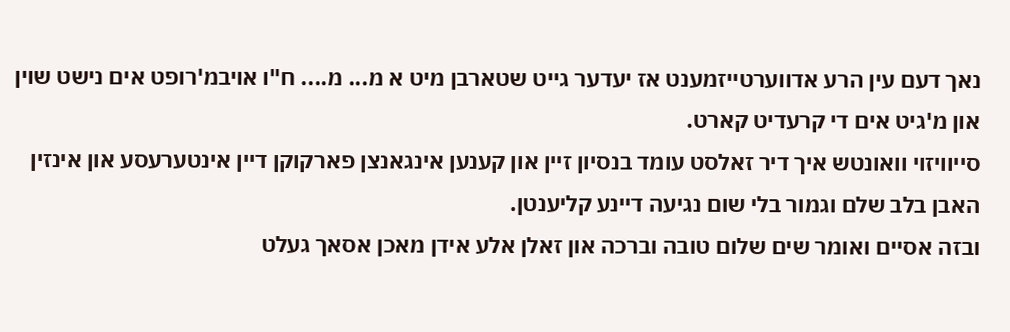נאך דעם עין הרע אדווערטייזמענט אז יעדער גייט שטארבן מיט א מ... מ.... ח"ו אויבמ'רופט אים נישט שוין און מ'גיט אים די קרעדיט קארט.
סייוויזוי וואונטש איך דיר זאלסט עומד בנסיון זיין און קענען אינגאנצן פארקוקן דיין אינטערעסע און אינזין האבן בלב שלם וגמור בלי שום נגיעה דיינע קליענטן.
ובזה אסיים ואומר שים שלום טובה וברכה און זאלן אלע אידן מאכן אסאך געלט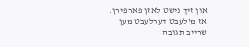און זיך נישט לאזן פארפירן.
אז מ'לעבט דערלעבט מען
שרייב תגובה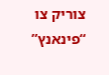צוריק צו “פינאנץ”